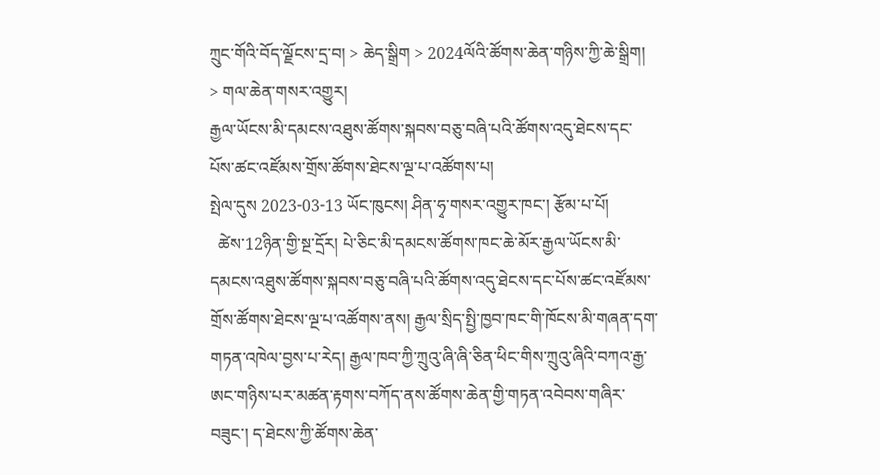ཀྲུང་གོའི་བོད་ལྗོངས་དྲ་བ། > ཆེད་སྒྲིག > 2024ལོའི་ཚོགས་ཆེན་གཉིས་ཀྱི་ཆེ་སྒྲིག། > གལ་ཆེན་གསར་འགྱུར།
རྒྱལ་ཡོངས་མི་དམངས་འཐུས་ཚོགས་སྐབས་བཅུ་བཞི་པའི་ཚོགས་འདུ་ཐེངས་དང་པོས་ཚང་འཛོམས་གྲོས་ཚོགས་ཐེངས་ལྔ་པ་འཚོགས་པ།
སྤེལ་དུས 2023-03-13 ཡོང་ཁུངས། ཤིན་ཧྭ་གསར་འགྱུར་ཁང་། རྩོམ་པ་པོ།
  ཚེས་12ཉིན་གྱི་སྔ་དྲོར། པེ་ཅིང་མི་དམངས་ཚོགས་ཁང་ཆེ་མོར་རྒྱལ་ཡོངས་མི་དམངས་འཐུས་ཚོགས་སྐབས་བཅུ་བཞི་པའི་ཚོགས་འདུ་ཐེངས་དང་པོས་ཚང་འཛོམས་གྲོས་ཚོགས་ཐེངས་ལྔ་པ་འཚོགས་ནས། རྒྱལ་སྲིད་སྤྱི་ཁྱབ་ཁང་གི་ཁོངས་མི་གཞན་དག་གཏན་འཁེལ་བྱས་པ་རེད། རྒྱལ་ཁབ་ཀྱི་ཀྲུའུ་ཞི་ཞི་ཅིན་ཕིང་གིས་ཀྲུའུ་ཞིའི་བཀའ་རྒྱ་ཨང་གཉིས་པར་མཚན་རྟགས་བཀོད་ནས་ཚོགས་ཆེན་གྱི་གཏན་འབེབས་གཞིར་བཟུང་། ད་ཐེངས་ཀྱི་ཚོགས་ཆེན་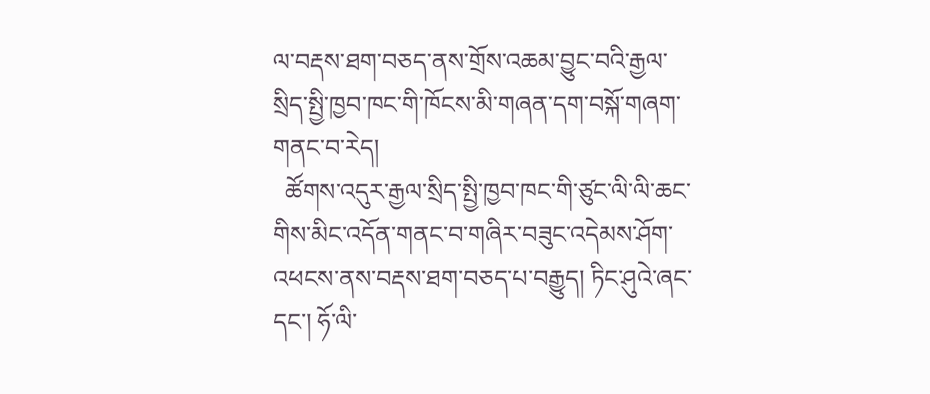ལ་བརྡས་ཐག་བཅད་ནས་གྲོས་འཆམ་བྱུང་བའི་རྒྱལ་སྲིད་སྤྱི་ཁྱབ་ཁང་གི་ཁོངས་མི་གཞན་དག་བསྐོ་གཞག་གནང་བ་རེད།
  ཚོགས་འདུར་རྒྱལ་སྲིད་སྤྱི་ཁྱབ་ཁང་གི་ཙུང་ལི་ལི་ཆང་གིས་མིང་འདོན་གནང་བ་གཞིར་བཟུང་འདེམས་ཤོག་འཕངས་ནས་བརྡས་ཐག་བཅད་པ་བརྒྱུད། ཏིང་ཤུའེ་ཞང་དང་། ཧོ་ལི་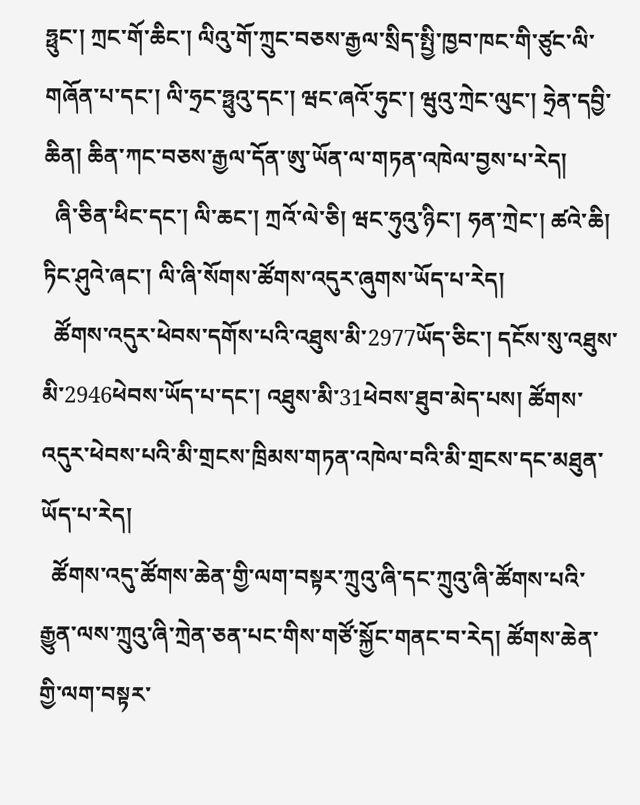ཧྥུང་། ཀྲང་གོ་ཆིང་། ལིའུ་གོ་ཀྲུང་བཅས་རྒྱལ་སྲིད་སྤྱི་ཁྱབ་ཁང་གི་ཙུང་ལི་གཞོན་པ་དང་། ལི་ཧྲང་ཧྥུའུ་དང་། ཝང་ཞའོ་ཧུང་། ཝུའུ་ཀྲེང་ལུང་། ཧྲེན་དབྱི་ཆིན། ཆིན་ཀང་བཅས་རྒྱལ་དོན་ཨུ་ཡོན་ལ་གཏན་འཁེལ་བྱས་པ་རེད།
  ཞི་ཅིན་ཕིང་དང་། ལི་ཆང་། ཀྲའོ་ལེ་ཅི། ཝང་ཧུའུ་ཉིང་། ཧན་ཀྲེང་། ཚའེ་ཆི། ཏིང་ཤུའེ་ཞང་། ལི་ཞི་སོགས་ཚོགས་འདུར་ཞུགས་ཡོད་པ་རེད།
  ཚོགས་འདུར་ཕེབས་དགོས་པའི་འཐུས་མི་2977ཡོད་ཅིང་། དངོས་སུ་འཐུས་མི་2946ཕེབས་ཡོད་པ་དང་། འཐུས་མི་31ཕེབས་ཐུབ་མེད་པས། ཚོགས་འདུར་ཕེབས་པའི་མི་གྲངས་ཁྲིམས་གཏན་འཁེལ་བའི་མི་གྲངས་དང་མཐུན་ཡོད་པ་རེད།
  ཚོགས་འདུ་ཚོགས་ཆེན་གྱི་ལག་བསྟར་ཀྲུའུ་ཞི་དང་ཀྲུའུ་ཞི་ཚོགས་པའི་རྒྱུན་ལས་ཀྲུའུ་ཞི་ཀྲེན་ཅན་པང་གིས་གཙོ་སྐྱོང་གནང་བ་རེད། ཚོགས་ཆེན་གྱི་ལག་བསྟར་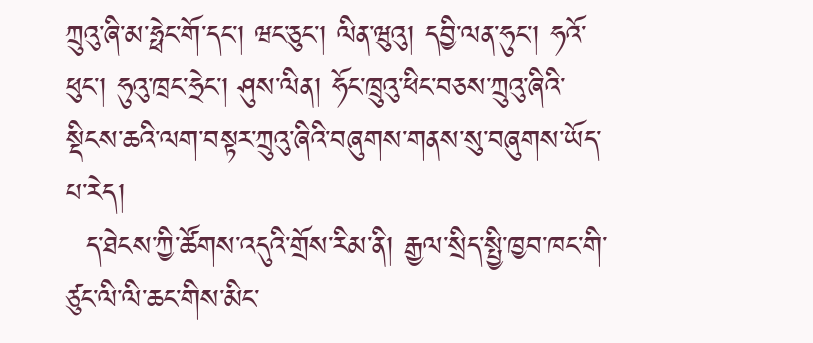ཀྲུའུ་ཞི་མ་ཧྥེང་གོ་དང་། ཝང་ཅུང་། ལིན་ཝུའུ། དབྱི་ལན་ཧུང་། ཧའོ་ཕུང་། ཧུའུ་ཁྲང་ཧྲེང་། ཤུས་ལིན། ཧོང་ཁྲུའུ་ཕིང་བཅས་ཀྲུའུ་ཞིའི་སྡིངས་ཆའི་ལག་བསྟར་ཀྲུའུ་ཞིའི་བཞུགས་གནས་སུ་བཞུགས་ཡོད་པ་རེད།
  ད་ཐེངས་ཀྱི་ཚོགས་འདུའི་གྲོས་རིམ་ནི། རྒྱལ་སྲིད་སྤྱི་ཁྱབ་ཁང་གི་ཙུང་ལི་ལི་ཆང་གིས་མིང་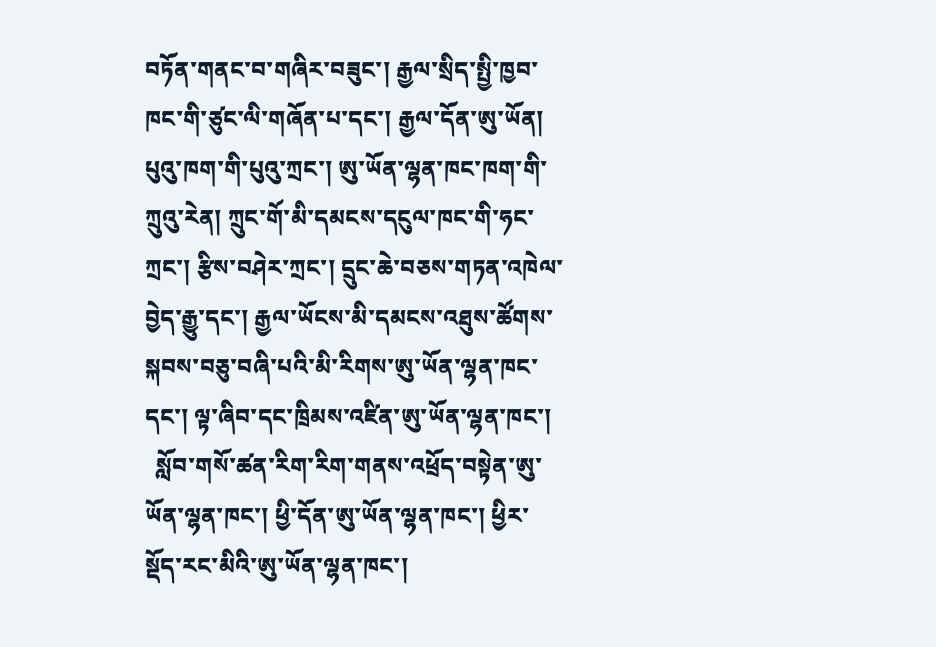བཏོན་གནང་བ་གཞིར་བཟུང་། རྒྱལ་སྲིད་སྤྱི་ཁྱབ་ཁང་གི་ཙུང་ལི་གཞོན་པ་དང་། རྒྱལ་དོན་ཨུ་ཡོན། པུའུ་ཁག་གི་པུའུ་ཀྲང་། ཨུ་ཡོན་ལྷན་ཁང་ཁག་གི་ཀྲུའུ་རེན། ཀྲུང་གོ་མི་དམངས་དངུལ་ཁང་གི་ཧང་ཀྲང་། རྩིས་བཤེར་ཀྲང་། དྲུང་ཆེ་བཅས་གཏན་འཁེལ་བྱེད་རྒྱུ་དང་། རྒྱལ་ཡོངས་མི་དམངས་འཐུས་ཚོགས་སྐབས་བཅུ་བཞི་པའི་མི་རིགས་ཨུ་ཡོན་ལྷན་ཁང་དང་། ལྟ་ཞིབ་དང་ཁྲིམས་འཛིན་ཨུ་ཡོན་ལྷན་ཁང་།
  སློབ་གསོ་ཚན་རིག་རིག་གནས་འཕྲོད་བསྟེན་ཨུ་ཡོན་ལྷན་ཁང་། ཕྱི་དོན་ཨུ་ཡོན་ལྷན་ཁང་། ཕྱིར་སྡོད་རང་མིའི་ཨུ་ཡོན་ལྷན་ཁང་།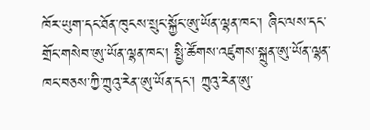ཁོར་ཡུག་དང་ཐོན་ཁུངས་སྲུང་སྐྱོང་ཨུ་ཡོན་ལྷན་ཁང་། ཞིང་ལས་དང་གྲོང་གསེབ་ཨུ་ཡོན་ལྷན་ཁང་། སྤྱི་ཚོགས་འཛུགས་སྐྲུན་ཨུ་ཡོན་ལྷན་ཁང་བཅས་ཀྱི་ཀྲུའུ་རེན་ཨུ་ཡོན་དང་། ཀྲུའུ་རེན་ཨུ་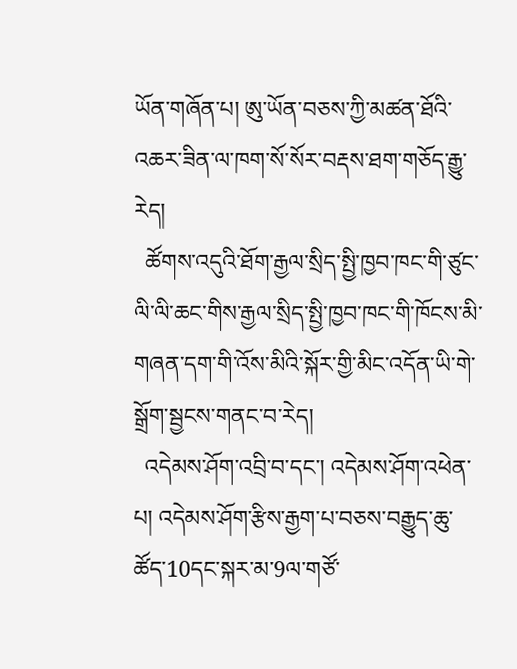ཡོན་གཞོན་པ། ཨུ་ཡོན་བཅས་ཀྱི་མཚན་ཐོའི་འཆར་ཟིན་ལ་ཁག་སོ་སོར་བརྡས་ཐག་གཅོད་རྒྱུ་རེད།
  ཚོགས་འདུའི་ཐོག་རྒྱལ་སྲིད་སྤྱི་ཁྱབ་ཁང་གི་ཙུང་ལི་ལི་ཆང་གིས་རྒྱལ་སྲིད་སྤྱི་ཁྱབ་ཁང་གི་ཁོངས་མི་གཞན་དག་གི་འོས་མིའི་སྐོར་གྱི་མིང་འདོན་ཡི་གེ་སྒྲོག་སྦྱངས་གནང་བ་རེད།
  འདེམས་ཤོག་འབྲི་བ་དང་། འདེམས་ཤོག་འཕེན་པ། འདེམས་ཤོག་རྩིས་རྒྱག་པ་བཅས་བརྒྱུད་ཆུ་ཚོད་10དང་སྐར་མ་9ལ་གཙོ་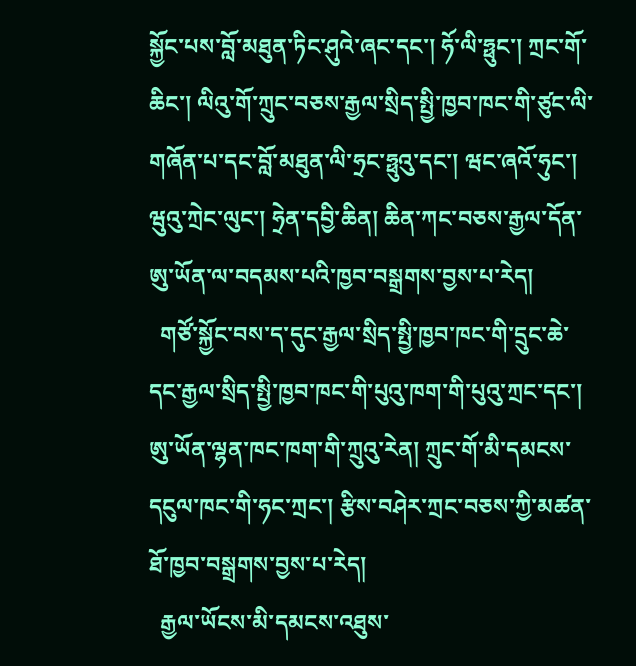སྐྱོང་པས་བློ་མཐུན་ཏིང་ཤུའེ་ཞང་དང་། ཧོ་ལི་ཧྥུང་། ཀྲང་གོ་ཆིང་། ལིའུ་གོ་ཀྲུང་བཅས་རྒྱལ་སྲིད་སྤྱི་ཁྱབ་ཁང་གི་ཙུང་ལི་གཞོན་པ་དང་བློ་མཐུན་ལི་ཧྲང་ཧྥུའུ་དང་། ཝང་ཞའོ་ཧུང་། ཝུའུ་ཀྲེང་ལུང་། ཧྲེན་དབྱི་ཆིན། ཆིན་ཀང་བཅས་རྒྱལ་དོན་ཨུ་ཡོན་ལ་བདམས་པའི་ཁྱབ་བསྒྲགས་བྱས་པ་རེད།
  གཙོ་སྐྱོང་བས་ད་དུང་རྒྱལ་སྲིད་སྤྱི་ཁྱབ་ཁང་གི་དྲུང་ཆེ་དང་རྒྱལ་སྲིད་སྤྱི་ཁྱབ་ཁང་གི་པུའུ་ཁག་གི་པུའུ་ཀྲང་དང་། ཨུ་ཡོན་ལྷན་ཁང་ཁག་གི་ཀྲུའུ་རེན། ཀྲུང་གོ་མི་དམངས་དངུལ་ཁང་གི་ཧང་ཀྲང་། རྩིས་བཤེར་ཀྲང་བཅས་ཀྱི་མཚན་ཐོ་ཁྱབ་བསྒྲགས་བྱས་པ་རེད།
  རྒྱལ་ཡོངས་མི་དམངས་འཐུས་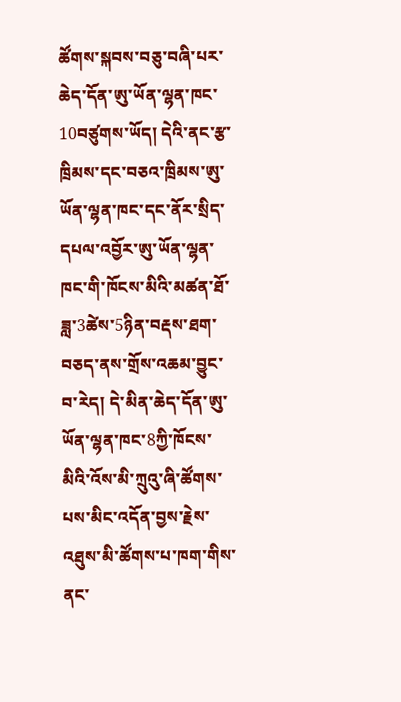ཚོགས་སྐབས་བཅུ་བཞི་པར་ཆེད་དོན་ཨུ་ཡོན་ལྷན་ཁང་10བཙུགས་ཡོད། དེའི་ནང་རྩ་ཁྲིམས་དང་བཅའ་ཁྲིམས་ཨུ་ཡོན་ལྷན་ཁང་དང་ནོར་སྲིད་དཔལ་འབྱོར་ཨུ་ཡོན་ལྷན་ཁང་གི་ཁོངས་མིའི་མཚན་ཐོ་ཟླ་3ཚེས་5ཉིན་བརྡས་ཐག་བཅད་ནས་གྲོས་འཆམ་བྱུང་བ་རེད། དེ་མིན་ཆེད་དོན་ཨུ་ཡོན་ལྷན་ཁང་8ཀྱི་ཁོངས་མིའི་འོས་མི་ཀྲུའུ་ཞི་ཚོགས་པས་མིང་འདོན་བྱས་རྗེས་འཐུས་མི་ཚོགས་པ་ཁག་གིས་ནང་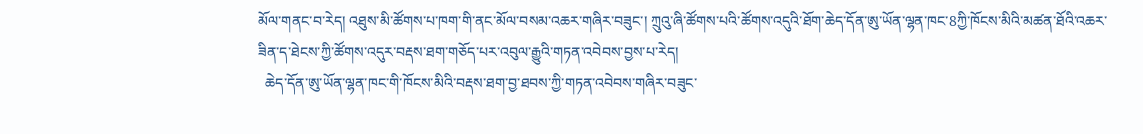མོལ་གནང་བ་རེད། འཐུས་མི་ཚོགས་པ་ཁག་གི་ནང་མོལ་བསམ་འཆར་གཞིར་བཟུང་། ཀྲུའུ་ཞི་ཚོགས་པའི་ཚོགས་འདུའི་ཐོག་ཆེད་དོན་ཨུ་ཡོན་ལྷན་ཁང་8ཀྱི་ཁོངས་མིའི་མཚན་ཐོའི་འཆར་ཟིན་ད་ཐེངས་ཀྱི་ཚོགས་འདུར་བརྡས་ཐག་གཅོད་པར་འབུལ་རྒྱུའི་གཏན་འབེབས་བྱས་པ་རེད།
  ཆེད་དོན་ཨུ་ཡོན་ལྷན་ཁང་གི་ཁོངས་མིའི་བརྡས་ཐག་བྱ་ཐབས་ཀྱི་གཏན་འབེབས་གཞིར་བཟུང་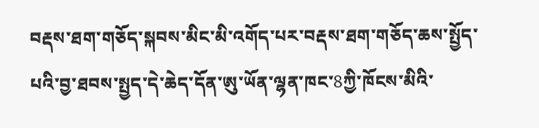བརྡས་ཐག་གཅོད་སྐབས་མིང་མི་འགོད་པར་བརྡས་ཐག་གཅོད་ཆས་སྤྱོད་པའི་བྱ་ཐབས་སྤྱད་དེ་ཆེད་དོན་ཨུ་ཡོན་ལྷན་ཁང་8ཀྱི་ཁོངས་མིའི་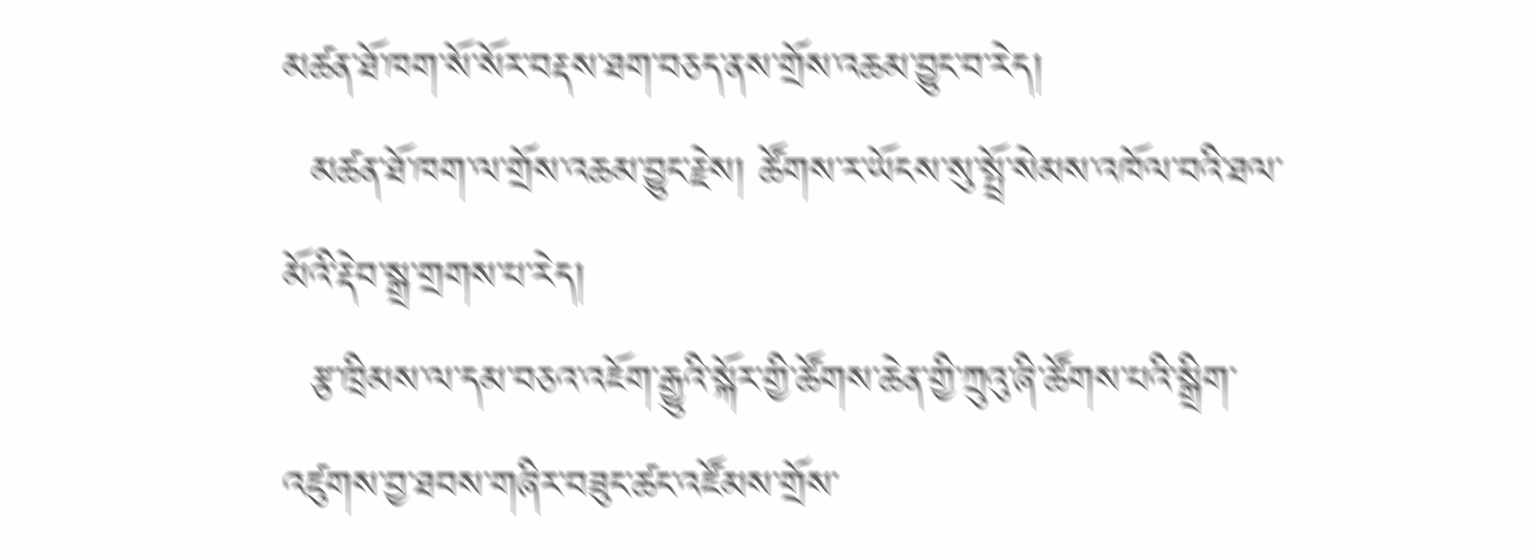མཚན་ཐོ་ཁག་སོ་སོར་བརྡས་ཐག་བཅད་ནས་གྲོས་འཆམ་བྱུང་བ་རེད།
  མཚན་ཐོ་ཁག་ལ་གྲོས་འཆམ་བྱུང་རྗེས། ཚོགས་ར་ཡོངས་སུ་སྤྲོ་སེམས་འཁོལ་བའི་ཐལ་མོའི་རྡེབ་སྒྲ་གྲགས་པ་རེད།
  རྩ་ཁྲིམས་ལ་དམ་བཅའ་འཇོག་རྒྱུའི་སྐོར་གྱི་ཚོགས་ཆེན་གྱི་ཀྲུའུ་ཞི་ཚོགས་པའི་སྒྲིག་འཛུགས་བྱ་ཐབས་གཞིར་བཟུང་ཚང་འཛོམས་གྲོས་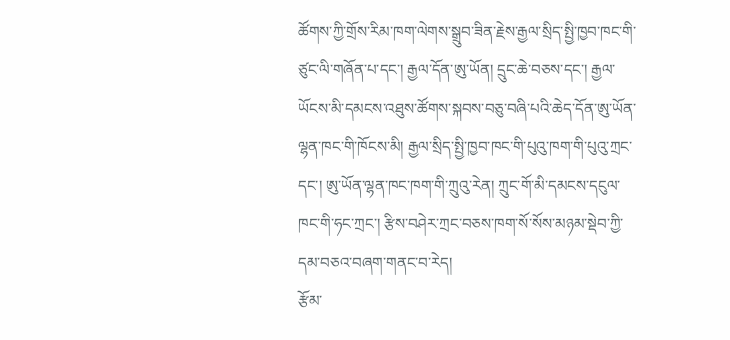ཚོགས་ཀྱི་གྲོས་རིམ་ཁག་ལེགས་སྒྲུབ་ཟིན་རྗེས་རྒྱལ་སྲིད་སྤྱི་ཁྱབ་ཁང་གི་ཙུང་ལི་གཞོན་པ་དང་། རྒྱལ་དོན་ཨུ་ཡོན། དྲུང་ཆེ་བཅས་དང་། རྒྱལ་ཡོངས་མི་དམངས་འཐུས་ཚོགས་སྐབས་བཅུ་བཞི་པའི་ཆེད་དོན་ཨུ་ཡོན་ལྷན་ཁང་གི་ཁོངས་མི། རྒྱལ་སྲིད་སྤྱི་ཁྱབ་ཁང་གི་པུའུ་ཁག་གི་པུའུ་ཀྲང་དང་། ཨུ་ཡོན་ལྷན་ཁང་ཁག་གི་ཀྲུའུ་རེན། ཀྲུང་གོ་མི་དམངས་དངུལ་ཁང་གི་ཧང་ཀྲང་། རྩིས་བཤེར་ཀྲང་བཅས་ཁག་སོ་སོས་མཉམ་སྡེབ་ཀྱི་དམ་བཅའ་བཞག་གནང་བ་རེད།
རྩོམ་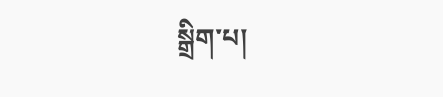སྒྲིག་པ།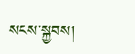སངས་སྐྱབས།